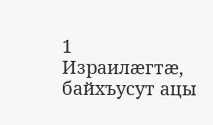1 Израилӕгтӕ, байхъусут ацы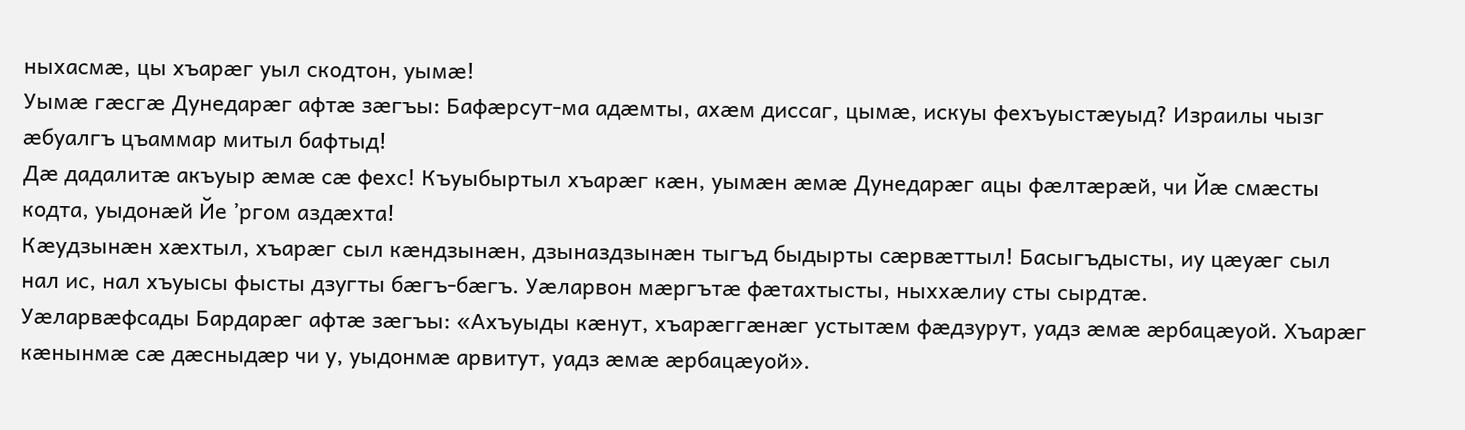ныхасмӕ, цы хъарӕг уыл скодтон, уымӕ!
Уымӕ гӕсгӕ Дунедарӕг афтӕ зӕгъы: Бафӕрсут-ма адӕмты, ахӕм диссаг, цымӕ, искуы фехъуыстӕуыд? Израилы чызг ӕбуалгъ цъаммар митыл бафтыд!
Дӕ дадалитӕ акъуыр ӕмӕ сӕ фехс! Къуыбыртыл хъарӕг кӕн, уымӕн ӕмӕ Дунедарӕг ацы фӕлтӕрӕй, чи Йӕ смӕсты кодта, уыдонӕй Йе ’ргом аздӕхта!
Кӕудзынӕн хӕхтыл, хъарӕг сыл кӕндзынӕн, дзыназдзынӕн тыгъд быдырты сӕрвӕттыл! Басыгъдысты, иу цӕуӕг сыл нал ис, нал хъуысы фысты дзугты бӕгъ-бӕгъ. Уӕларвон мӕргътӕ фӕтахтысты, ныххӕлиу сты сырдтӕ.
Уӕларвӕфсады Бардарӕг афтӕ зӕгъы: «Ахъуыды кӕнут, хъарӕггӕнӕг устытӕм фӕдзурут, уадз ӕмӕ ӕрбацӕуой. Хъарӕг кӕнынмӕ сӕ дӕсныдӕр чи у, уыдонмӕ арвитут, уадз ӕмӕ ӕрбацӕуой».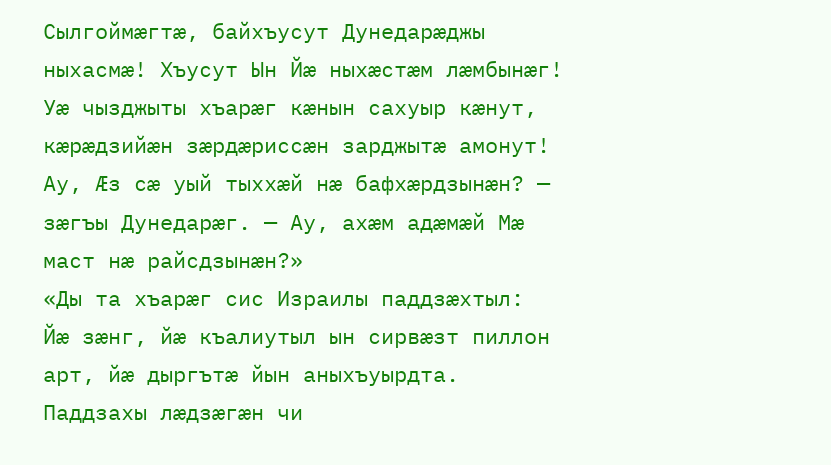Сылгоймӕгтӕ, байхъусут Дунедарӕджы ныхасмӕ! Хъусут Ын Йӕ ныхӕстӕм лӕмбынӕг! Уӕ чызджыты хъарӕг кӕнын сахуыр кӕнут, кӕрӕдзийӕн зӕрдӕриссӕн зарджытӕ амонут!
Ау, Ӕз сӕ уый тыххӕй нӕ бафхӕрдзынӕн? — зӕгъы Дунедарӕг. — Ау, ахӕм адӕмӕй Мӕ маст нӕ райсдзынӕн?»
«Ды та хъарӕг сис Израилы паддзӕхтыл:
Йӕ зӕнг, йӕ къалиутыл ын сирвӕзт пиллон арт, йӕ дыргътӕ йын аныхъуырдта. Паддзахы лӕдзӕгӕн чи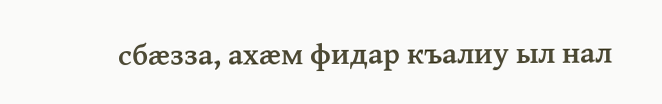сбӕзза, ахӕм фидар къалиу ыл нал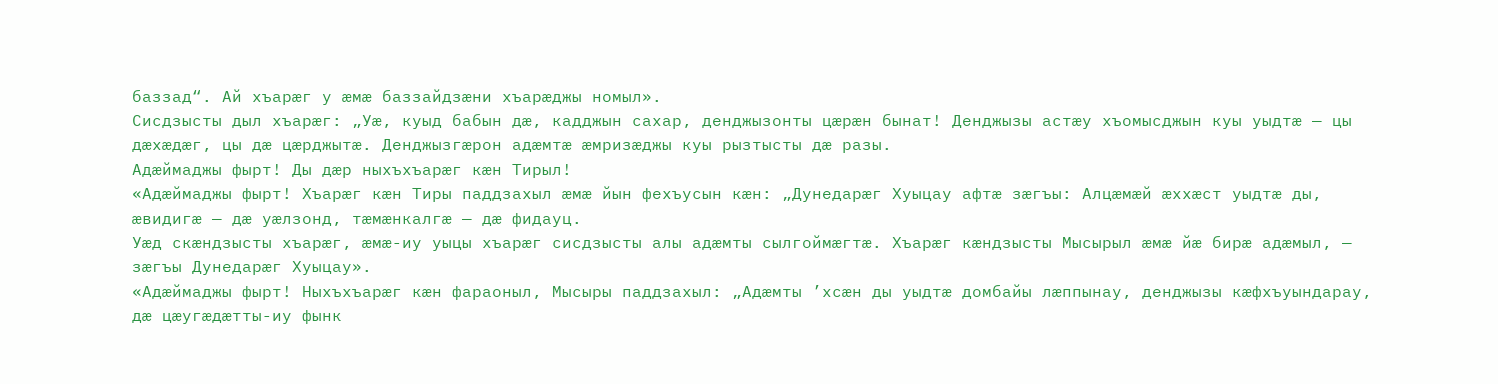баззад“. Ай хъарӕг у ӕмӕ баззайдзӕни хъарӕджы номыл».
Сисдзысты дыл хъарӕг: „Уӕ, куыд бабын дӕ, кадджын сахар, денджызонты цӕрӕн бынат! Денджызы астӕу хъомысджын куы уыдтӕ — цы дӕхӕдӕг, цы дӕ цӕрджытӕ. Денджызгӕрон адӕмтӕ ӕмризӕджы куы рызтысты дӕ разы.
Адӕймаджы фырт! Ды дӕр ныхъхъарӕг кӕн Тирыл!
«Адӕймаджы фырт! Хъарӕг кӕн Тиры паддзахыл ӕмӕ йын фехъусын кӕн: „Дунедарӕг Хуыцау афтӕ зӕгъы: Алцӕмӕй ӕххӕст уыдтӕ ды, ӕвидигӕ — дӕ уӕлзонд, тӕмӕнкалгӕ — дӕ фидауц.
Уӕд скӕндзысты хъарӕг, ӕмӕ-иу уыцы хъарӕг сисдзысты алы адӕмты сылгоймӕгтӕ. Хъарӕг кӕндзысты Мысырыл ӕмӕ йӕ бирӕ адӕмыл, — зӕгъы Дунедарӕг Хуыцау».
«Адӕймаджы фырт! Ныхъхъарӕг кӕн фараоныл, Мысыры паддзахыл: „Адӕмты ’хсӕн ды уыдтӕ домбайы лӕппынау, денджызы кӕфхъуындарау, дӕ цӕугӕдӕтты-иу фынк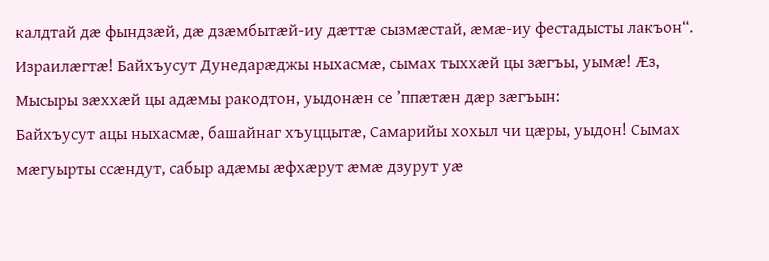калдтай дӕ фындзӕй, дӕ дзӕмбытӕй-иу дӕттӕ сызмӕстай, ӕмӕ-иу фестадысты лакъон“.
Израилӕгтӕ! Байхъусут Дунедарӕджы ныхасмӕ, сымах тыххӕй цы зӕгъы, уымӕ! Ӕз, Мысыры зӕххӕй цы адӕмы ракодтон, уыдонӕн се ’ппӕтӕн дӕр зӕгъын:
Байхъусут ацы ныхасмӕ, башайнаг хъуццытӕ, Самарийы хохыл чи цӕры, уыдон! Сымах мӕгуырты ссӕндут, сабыр адӕмы ӕфхӕрут ӕмӕ дзурут уӕ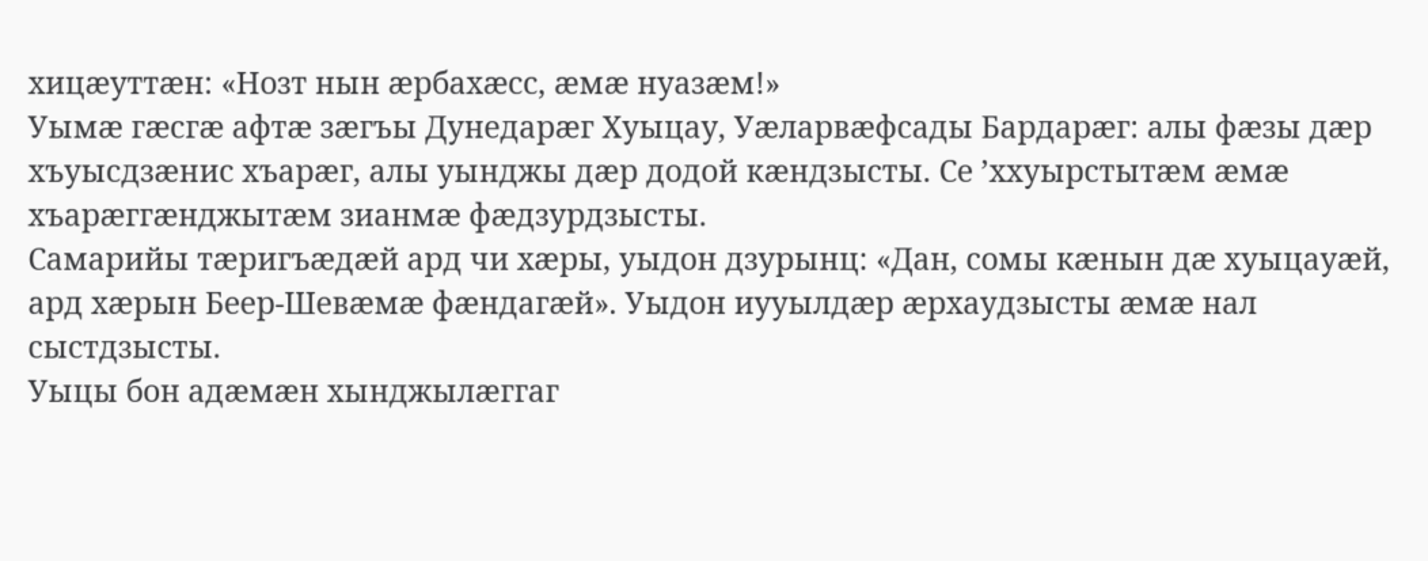хицӕуттӕн: «Нозт нын ӕрбахӕсс, ӕмӕ нуазӕм!»
Уымӕ гӕсгӕ афтӕ зӕгъы Дунедарӕг Хуыцау, Уӕларвӕфсады Бардарӕг: алы фӕзы дӕр хъуысдзӕнис хъарӕг, алы уынджы дӕр додой кӕндзысты. Се ’ххуырстытӕм ӕмӕ хъарӕггӕнджытӕм зианмӕ фӕдзурдзысты.
Самарийы тӕригъӕдӕй ард чи хӕры, уыдон дзурынц: «Дан, сомы кӕнын дӕ хуыцауӕй, ард хӕрын Беер-Шевӕмӕ фӕндагӕй». Уыдон иууылдӕр ӕрхаудзысты ӕмӕ нал сыстдзысты.
Уыцы бон адӕмӕн хынджылӕггаг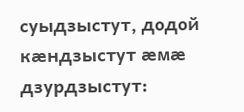суыдзыстут, додой кӕндзыстут ӕмӕ дзурдзыстут: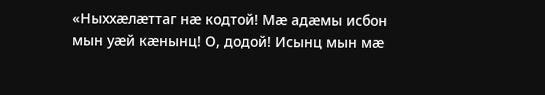«Ныххӕлӕттаг нӕ кодтой! Мӕ адӕмы исбон мын уӕй кӕнынц! О, додой! Исынц мын мӕ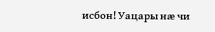исбон! Уацары нӕ чи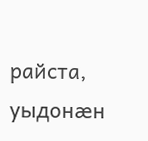райста, уыдонӕн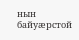нын байуӕрстой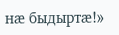нӕ быдыртӕ!»